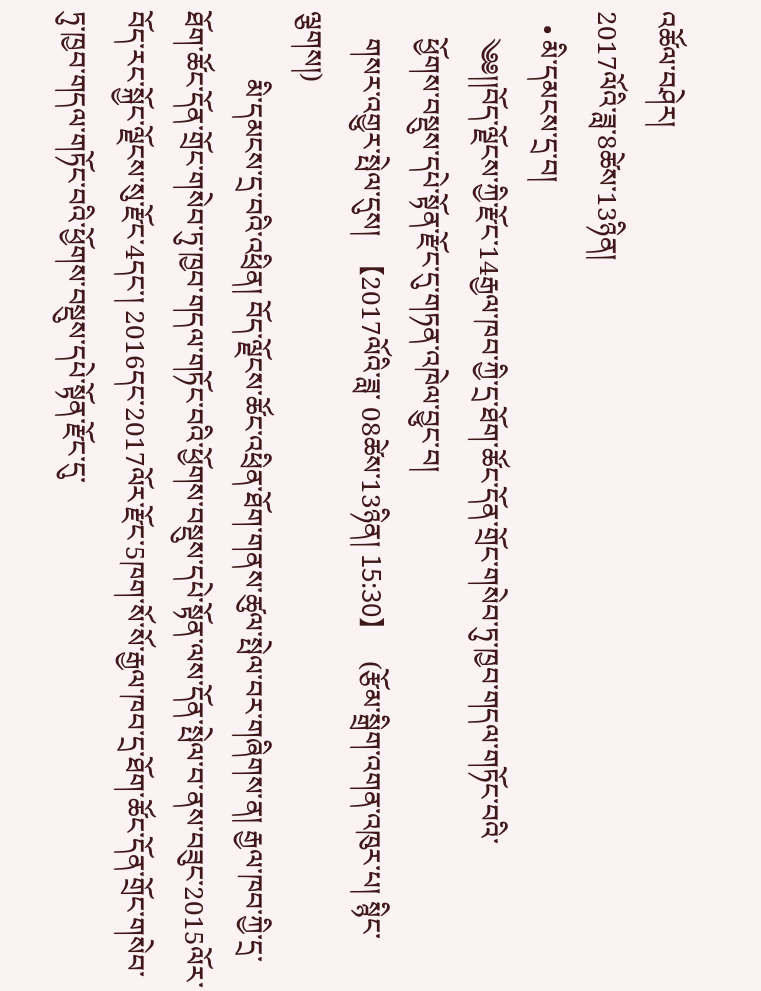འཚོལ་བཤེར།
2017ལོའི་ཟླ་8ཚེས་13ཉིན།
  • མི་དམངས་དྲ་བ།
    ༄༅།།བོད་ལྗོངས་ཀྱི་རྫོང་14རྒྱལ་ཁབ་ཀྱི་དྲ་ཐོག་ཚོང་དོན་གྲོང་གསེབ་ཏུ་ཁྱབ་གདལ་གཏོང་བའི་
    ཕྱོགས་བསྡུས་དཔེ་སྟོན་རྫོང་དུ་གཏན་འཁེལ་བྱུང་བ།
    གསར་འགྱུར་སྤེལ་དུས།  【2017ལོའི་ཟླ་ 08ཚེས་13ཉིན། 15:30】   (རྩོམ་སྒྲིག་འགན་འཁུར་པ། སྙིང་ལྕགས།)
          མི་དམངས་དྲ་བའི་འཕྲིན། བོད་ལྗོངས་ཚོང་འཕྲིན་ཐོག་གནས་ཚུལ་སྤེལ་བར་གཞིགས་ན། རྒྱལ་ཁབ་ཀྱི་དྲ་ཐོག་ཚོང་དོན་གྲོང་གསེབ་ཏུ་ཁྱབ་གདལ་གཏོང་བའི་ཕྱོགས་བསྡུས་དཔེ་སྟོན་ལས་དོན་སྤེལ་བ་ནས་བཟུང་2015ལོར་བོད་རང་སྐྱོང་ལྗོངས་སུ་རྫོང་4དང་། 2016དང་2017ལོར་རྫོང་5ཁག་སོ་སོ་རྒྱལ་ཁབ་དྲ་ཐོག་ཚོང་དོན་གྲོང་གསེབ་ཏུ་ཁྱབ་གདལ་གཏོང་བའི་ཕྱོགས་བསྡུས་དཔེ་སྟོན་རྫོང་དུ་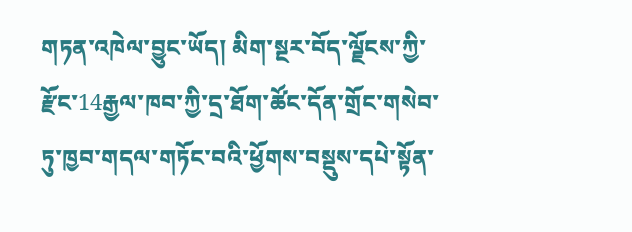གཏན་འཁེལ་བྱུང་ཡོད། མིག་སྔར་བོད་ལྗོངས་ཀྱི་རྫོང་14རྒྱལ་ཁབ་ཀྱི་དྲ་ཐོག་ཚོང་དོན་གྲོང་གསེབ་ཏུ་ཁྱབ་གདལ་གཏོང་བའི་ཕྱོགས་བསྡུས་དཔེ་སྟོན་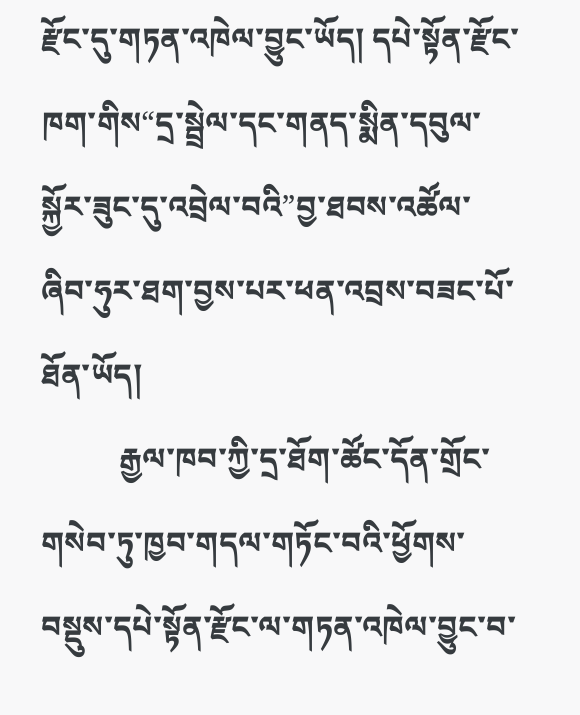རྫོང་དུ་གཏན་འཁེལ་བྱུང་ཡོད། དཔེ་སྟོན་རྫོང་ཁག་གིས“དྲ་སྦྲེལ་དང་གནད་སྨིན་དབུལ་སྐྱོར་ཟུང་དུ་འབྲེལ་བའི”བྱ་ཐབས་འཚོལ་ཞིབ་ཧུར་ཐག་བྱས་པར་ཕན་འབྲས་བཟང་པོ་ཐོན་ཡོད།
          རྒྱལ་ཁབ་ཀྱི་དྲ་ཐོག་ཚོང་དོན་གྲོང་གསེབ་ཏུ་ཁྱབ་གདལ་གཏོང་བའི་ཕྱོགས་བསྡུས་དཔེ་སྟོན་རྫོང་ལ་གཏན་འཁེལ་བྱུང་བ་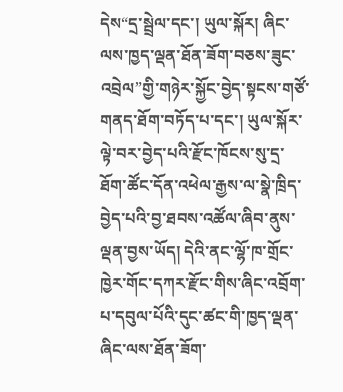དེས“དྲ་སྦྲེལ་དང་། ཡུལ་སྐོར། ཞིང་ལས་ཁྱད་ལྡན་ཐོན་ཟོག་བཅས་ཟུང་འབྲེལ”གྱི་གཉེར་སྐྱོང་བྱེད་སྟངས་གཙོ་གནད་ཐོག་བཏོད་པ་དང་། ཡུལ་སྐོར་ལྟེ་བར་བྱེད་པའི་རྫོང་ཁོངས་སུ་དྲ་ཐོག་ཚོང་དོན་འཕེལ་རྒྱས་ལ་སྣེ་ཁྲིད་བྱེད་པའི་བྱ་ཐབས་འཚོལ་ཞིབ་ནུས་ལྡན་བྱས་ཡོད། དེའི་ནང་ལྷོ་ཁ་གྲོང་ཁྱེར་གོང་དཀར་རྫོང་གིས་ཞིང་འབྲོག་པ་དབུལ་པོའི་དུང་ཚང་གི་ཁྱད་ལྡན་ཞིང་ལས་ཐོན་ཟོག་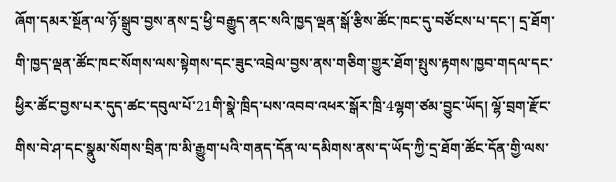ཞོག་དམར་སྔོན་ལ་ཉོ་སྒྲུབ་བྱས་ནས་དྲ་ཕྱི་བརྒྱུད་ནང་སའི་ཁྱད་ལྡན་སྒོ་རྩིས་ཚོང་ཁང་དུ་བཙོངས་པ་དང་། དྲ་ཐོག་གི་ཁྱད་ལྡན་ཚོང་ཁང་སོགས་ལས་སྟེགས་དང་ཟུང་འབྲེལ་བྱས་ནས་གཅིག་གྱུར་ཐོག་སྤུས་རྟགས་ཁྱབ་གདལ་དང་ཕྱིར་ཚོང་བྱས་པར་དུད་ཚང་དབུལ་པོ་21གི་སྣེ་ཁྲིད་པས་འབབ་འཕར་སྒོར་ཁྲི་4ལྷག་ཙམ་བྱུང་ཡོད། ལྷོ་བྲག་རྫོང་གིས་བེ་ཤ་དང་སྣུམ་སོགས་བྲིན་ཁ་མི་རྒྱུག་པའི་གནད་དོན་ལ་དམིགས་ནས་ད་ཡོད་ཀྱི་དྲ་ཐོག་ཚོང་དོན་གྱི་ལས་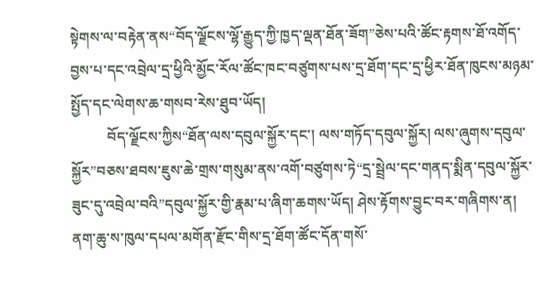སྟེགས་ལ་བརྟེན་ནས“བོད་ལྗོངས་ལྷོ་རྒྱུད་ཀྱི་ཁྱད་ལྡན་ཐོན་ཟོག”ཅེས་པའི་ཚོང་རྟགས་ཐོ་འགོད་བྱས་པ་དང་འབྲེལ་དྲ་ཕྱིའི་མྱོང་རོལ་ཚོང་ཁང་བཙུགས་པས་དྲ་ཐོག་དང་དྲ་ཕྱིར་ཐོན་ཁུངས་མཉམ་སྤྱོད་དང་ལེགས་ཆ་གསབ་རེས་ཐུབ་ཡོད།
          བོད་ལྗོངས་ཀྱིས“ཐོན་ལས་དབུལ་སྐྱོར་དང་། ལས་གཏོད་དབུལ་སྐྱོར། ལས་ཞུགས་དབུལ་སྐྱོར”བཅས་ཐབས་ཇུས་ཆེ་གྲས་གསུམ་ནས་འགོ་བཙུགས་ཏེ“དྲ་སྦྲེལ་དང་གནད་སྨིན་དབུལ་སྐྱོར་ཟུང་དུ་འབྲེལ་བའི”དབུལ་སྐྱོར་གྱི་རྣམ་པ་ཞིག་ཆགས་ཡོད། ཤེས་རྟོགས་བྱུང་བར་གཞིགས་ན། ནག་ཆུ་ས་ཁུལ་དཔལ་མགོན་རྫོང་གིས་དྲ་ཐོག་ཚོང་དོན་གསོ་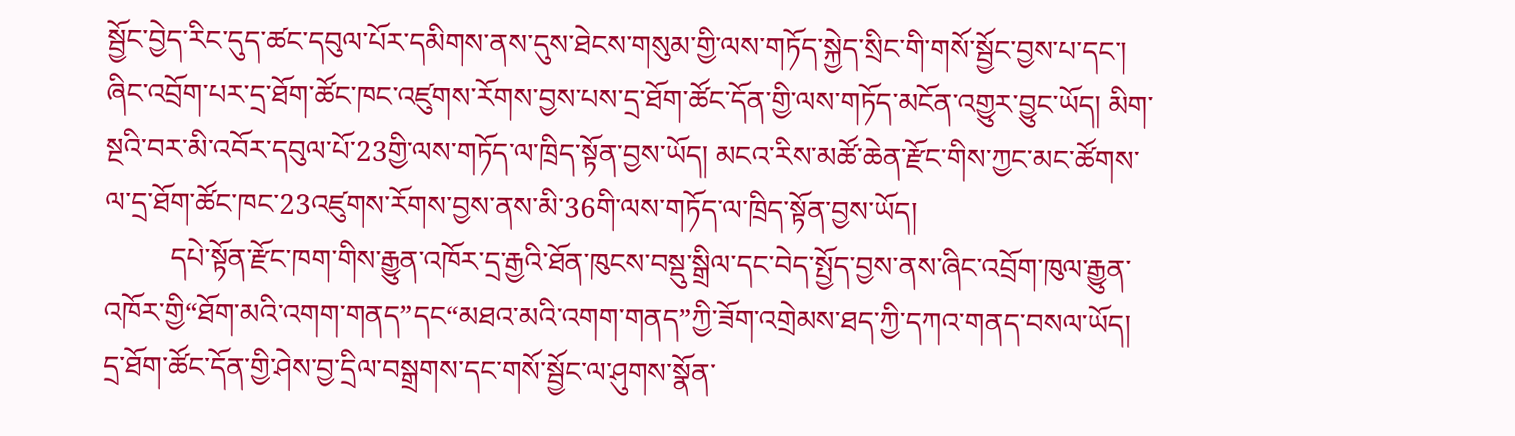སྦྱོང་བྱེད་རིང་དུད་ཚང་དབུལ་པོར་དམིགས་ནས་དུས་ཐེངས་གསུམ་གྱི་ལས་གཏོད་སྐྱེད་སྲིང་གི་གསོ་སྦྱོང་བྱས་པ་དང་། ཞིང་འབྲོག་པར་དྲ་ཐོག་ཚོང་ཁང་འཛུགས་རོགས་བྱས་པས་དྲ་ཐོག་ཚོང་དོན་གྱི་ལས་གཏོད་མངོན་འགྱུར་བྱུང་ཡོད། མིག་སྔའི་བར་མི་འབོར་དབུལ་པོ་23གྱི་ལས་གཏོད་ལ་ཁྲིད་སྟོན་བྱས་ཡོད། མངའ་རིས་མཚོ་ཆེན་རྫོང་གིས་ཀྱང་མང་ཚོགས་ལ་དྲ་ཐོག་ཚོང་ཁང་23འཛུགས་རོགས་བྱས་ནས་མི་36གི་ལས་གཏོད་ལ་ཁྲིད་སྟོན་བྱས་ཡོད།
         དཔེ་སྟོན་རྫོང་ཁག་གིས་རྒྱུན་འཁོར་དྲ་རྒྱའི་ཐོན་ཁུངས་བསྡུ་སྒྲིལ་དང་བེད་སྤྱོད་བྱས་ནས་ཞིང་འབྲོག་ཁུལ་རྒྱུན་འཁོར་གྱི“ཐོག་མའི་འགག་གནད”དང“མཐའ་མའི་འགག་གནད”ཀྱི་ཟོག་འགྲེམས་ཐད་ཀྱི་དཀའ་གནད་བསལ་ཡོད། དྲ་ཐོག་ཚོང་དོན་གྱི་ཤེས་བྱ་དྲིལ་བསྒྲགས་དང་གསོ་སྦྱོང་ལ་ཤུགས་སྣོན་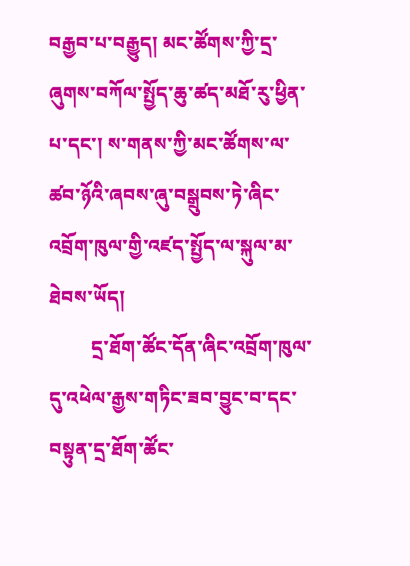བརྒྱབ་པ་བརྒྱུད། མང་ཚོགས་ཀྱི་དྲ་ཞུགས་བཀོལ་སྤྱོད་ཆུ་ཚད་མཐོ་རུ་ཕྱིན་པ་དང་། ས་གནས་ཀྱི་མང་ཚོགས་ལ་ཚབ་ཉོའི་ཞབས་ཞུ་བསྒྲུབས་ཏེ་ཞིང་འབྲོག་ཁུལ་གྱི་འཛད་སྤྱོད་ལ་སྐུལ་མ་ཐེབས་ཡོད།
         དྲ་ཐོག་ཚོང་དོན་ཞིང་འབྲོག་ཁུལ་དུ་འཕེལ་རྒྱས་གཏིང་ཟབ་བྱུང་བ་དང་བསྟུན་དྲ་ཐོག་ཚོང་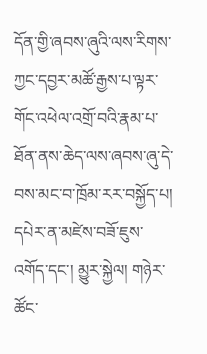དོན་གྱི་ཞབས་ཞུའི་ལས་རིགས་ཀྱང་དབྱར་མཚོ་རྒྱས་པ་ལྟར་གོང་འཕེལ་འགྲོ་བའི་རྣམ་པ་ཐོན་ནས་ཆེད་ལས་ཞབས་ཞུ་དེ་བས་མང་བ་ཁྲོམ་རར་བསྐྱོད་པ། དཔེར་ན་མཛེས་བཟོ་ཇུས་འགོད་དང་། མྱུར་སྐྱེལ། གཉེར་ཚོང་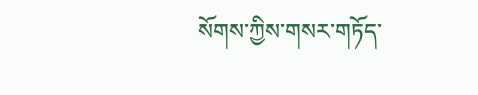སོགས་ཀྱིས་གསར་གཏོད་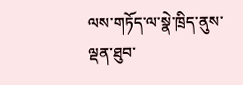ལས་གཏོད་ལ་སྣེ་ཁྲིད་ནུས་ལྡན་ཐུབ་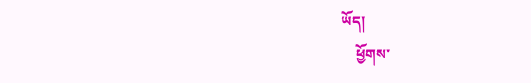ཡོད།
    ཕྱོགས་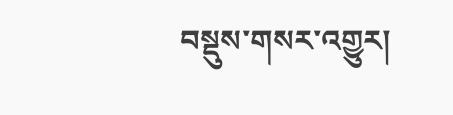བསྡུས་གསར་འགྱུར།